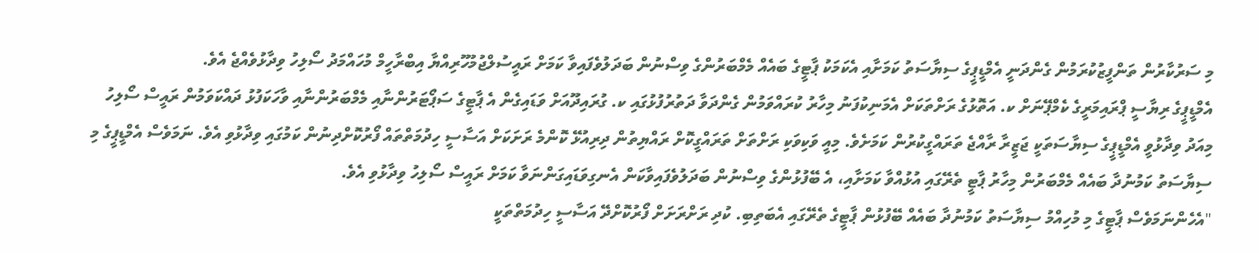މި ސަރުކާރުން ތަންފީޒުކުރަމުން ގެންދަނީ އެމްޑީޕީގެ ސިޔާސަތު ކަމަށާއި އެކަމަކު ޕާޓީގެ ބައެއް މެމްބަރުންގެ ވިސްނުން ބަދަލުވެފައިވާ ކަމަށް ރައީސުލްޖުމުހޫރިއްޔާ އިބްރާހީމް މުހައްމަދު ސޯލިހު ވިދާޅުވެއްޖެ އެވެ.
އެމްޑީޕީގެ ރިޔާސީ ޕްރައިމަރީގެ ކެމްޕޭނަށް ކ. އަތޮޅުގެ ރަށްތަކަށް އެމަނިކުފަނު މިހާރު ކުރައްވަމުން ގެންދަވާ ދަތުރުފުޅުގައި ކ. ގުރައިދޫއަށް ވަޑައިގެން އެ ޕާޓީގެ ސަޕޯޓަރުންނާއި މެމްބަރުންނާއި ވާހަކަފުޅު ދައްކަވަމުން ރައީސް ސޯލިހު މިއަދު ވިދާޅުވީ އެމްޑީޕީގެ ސިޔާސަތަކީ ޖަޒީރާ ރާއްޖެ ތަރައްގީކުރުން ކަމަށެވެ. މިއީ ވަކިވަކި ރަށްތަށް ތަރައްގީކޮށް ރައްޔިތުން ދިރިއުޅޭ ކޮންމެ ރަށަކަށް އަސާސީ ހިދުމަތްތައް ފޯރުކޮށްދިނުން ކަމުގައި ވިދާޅުވި އެވެ. ނަމަވެސް އެމްޑީޕީގެ މި ސިޔާސަތު ކަމުނުދާ ބައެއް މެމްބަރުން މިހާރު ޕާޓީ ތެރޭގައި އުޅުއްވާ ކަމަށާއި، އެ ބޭފުޅުންގެ ވިސްނުން ބަދަލުވެފައިވާކަން އެނގިވަޑައިގަންނަވާ ކަމަށް ރައީސް ސޯލިހު ވިދާޅުވި އެވެ.
"އެހެންނަމަވެސް ޕާޓީގެ މި މުހިއްމު ސިޔާސަތު ކަމުނުދާ ބައެއް ބޭފުޅުން ޕާޓީގެ ތެރޭގައި އެބަތިބި. ކުދި ރަށްރަށަށް ފޯރުކޮށްދޭ އަސާސީ ހިދުމަތްތަކީ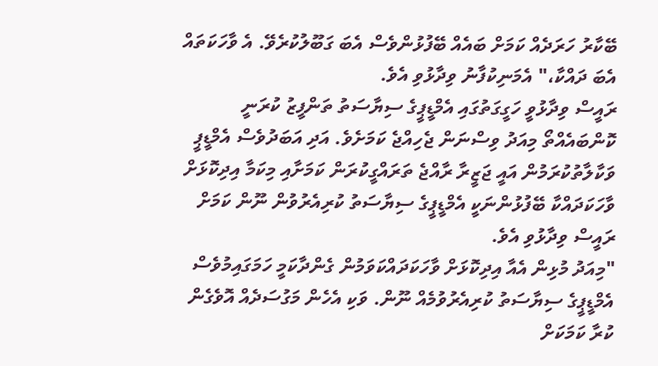ބޭކާރު ހަރަދެއް ކަމަށް ބައެއް ބޭފުޅުންވެސް އެބަ ގަބޫލުކުރެވޭ. އެ ވާހަކަތައް އެބަ ދައްކާ،" އެމަނިކުފާނު ވިދާޅުވި އެވެ.
ރައީސް ވިދާޅުވީ ހަގީގަތުގައި އެމްޑީޕީގެ ސިޔާސަތު ތަންފީޒު ކުރަނީ ކޮންބައެއްތޯ މިއަދު ވިސްނަން ޖެހިއްޖެ ކަމަށެވެ. އަދި އަބަދުވެސް އެމްޑީޕީ ވަކާލާތުކުރަމުން އައީ ޖަޒީރާ ރާއްޖެ ތަރައްގީކުރަން ކަމަށާއި މިކަމާ އިދިކޮޅަށް ވާހަކަދައްކާ ބޭފުޅުންނަކީ އެމްޑީޕީގެ ސިޔާސަތު ކުރިއެރުވުން ނޫން ކަމަށް ރައީސް ވިދާޅުވި އެވެ.
"މިއަދު މުޅިން އެއާ އިދިކޮޅަށް ވާހަކަދައްކަވަމުން ގެންދާކަމީ ހަމަގައިމުވެސް އެމްޑީޕީގެ ސިޔާސަތު ކުރިއެރުވުމެއް ނޫން. ވަކި އެހެން މަގުސަދެއް އޮވެގެން ކުރާ ކަމަކަށް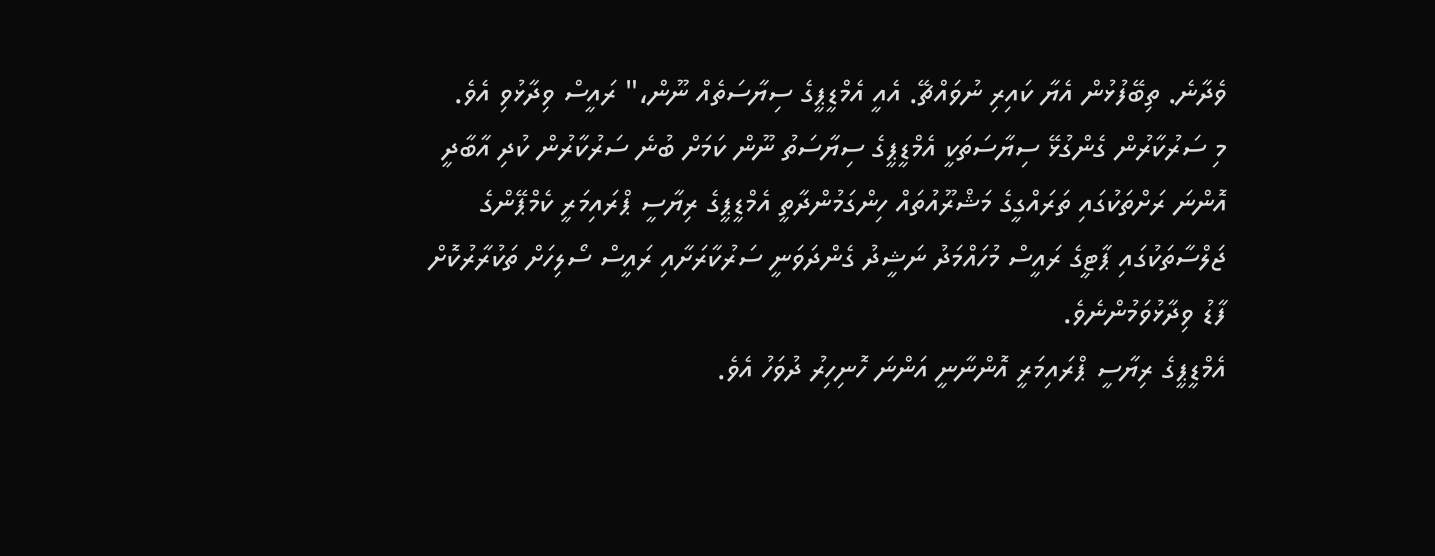ވެދާނެ. ތިބޭފުޅުން އެޔާ ކައިރި ނުވައްޗޭ. އެއީ އެމްޑީޕީގެ ސިޔާސަތެއް ނޫން،" ރައީސް ވިދާޅުވި އެވެ.
މި ސަރުކާރުން ގެންގުޅޭ ސިޔާސަތަކީ އެމްޑީޕީގެ ސިޔާސަތު ނޫން ކަމަށް ބުނެ ސަރުކާރުން ކުދި އާބާދީ އޮންނަ ރަށްތަކުގައި ތަރައްގީގެ މަޝްރޫއުތައް ހިންގަމުންދާތީ އެމްޑީޕީގެ ރިޔާސީ ޕްރައިމަރީ ކެމްޕޭންގެ ޖަލްސާތަކުގައި ޕާޓީގެ ރައީސް މުހައްމަދު ނަޝީދު ގެންދަވަނީ ސަރުކާރަށާއި ރައީސް ސޯލިހަށް ތަކުރާރުކޮށް ފާޑު ވިދާޅުވަމުންނެވެ.
އެމްޑީޕީގެ ރިޔާސީ ޕްރައިމަރީ އޮންނާނީ އަންނަ ހޮނިހިރު ދުވަހު އެވެ.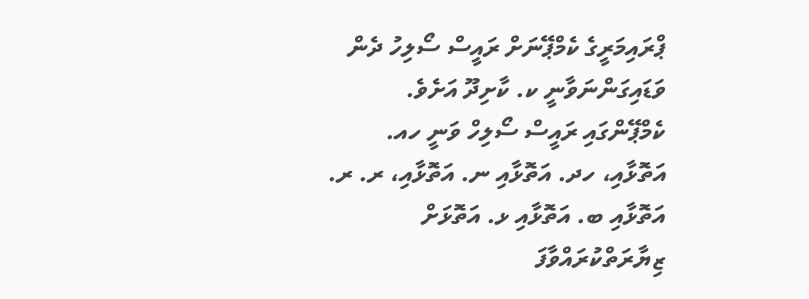ޕްރައިމަރީގެ ކެމްޕޭނަށް ރައީސް ސޯލިހު ދެން ވަޑައިގަންނަވާނީ ކ. ކާށިދޫ އަށެވެ. ކެމްޕޭންގައި ރައީސް ސޯލިހް ވަނީ ހއ. އަތޮޅާއި، ހދ. އަތޮޅާއި ނ. އަތޮޅާއި، ރ. ރ. އަތޮޅާއި ބ. އަތޮޅާއި ޅ. އަތޮޅަށް ޒިޔާރަތްކުރައްވާފަ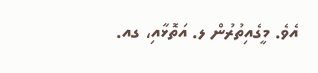އެވެ. މީގެއިތުރުން ލ. އަތޮޅާއި، ގއ.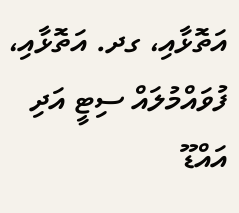އަތޮޅާއި، ގދ. އަތޮޅާއި، ފުވައްމުލައް ސިޓީ އަދި އައްޑޫ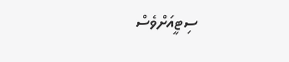ސިޓީއަށްވެސް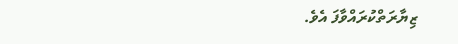ޒިޔާރަތްކުރައްވާފަ އެވެ.